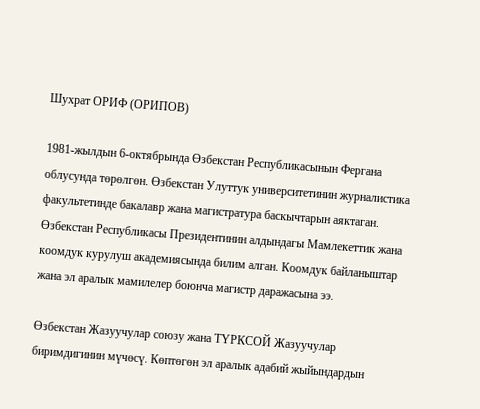Шухрат ОРИФ (ОРИПОВ)

1981-жылдын 6-октябрында Өзбекстан Республикасынын Фергана облусунда төрөлгөн. Өзбекстан Улуттук университетинин журналистика факультетинде бакалавр жана магистратура баскычтарын аяктаган. Өзбекстан Республикасы Президентинин алдындагы Мамлекеттик жана коомдук курулуш академиясында билим алган. Коомдук байланыштар жана эл аралык мамилелер боюнча магистр даражасына ээ.

Өзбекстан Жазуучулар союзу жана ТҮРКСОЙ Жазуучулар биримдигинин мүчөсү. Көптөгөн эл аралык адабий жыйындардын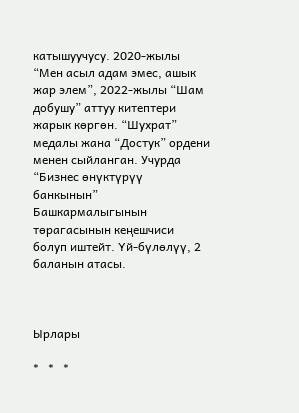катышуучусу. 2020-жылы “Мен асыл адам эмес, ашык жар элем”, 2022-жылы “Шам добушу” аттуу китептери жарык көргөн. “Шухрат” медалы жана “Достук” ордени менен сыйланган. Учурда “Бизнес өнүктүрүү банкынын” Башкармалыгынын төрагасынын кеңешчиси болуп иштейт. Үй-бүлөлүү, 2 баланын атасы.



Ырлары

*   *   *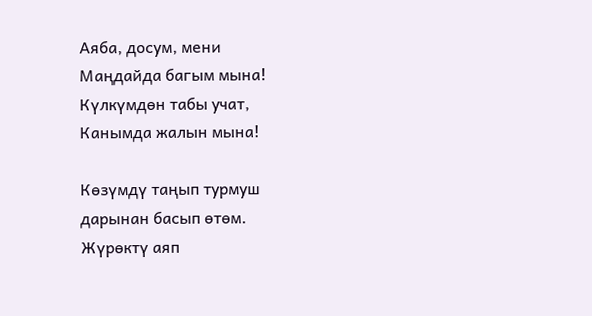Аяба, досум, мени
Маңдайда багым мына!
Күлкүмдөн табы учат,
Канымда жалын мына!

Көзүмдү таңып турмуш
дарынан басып өтөм.
Жүрөктү аяп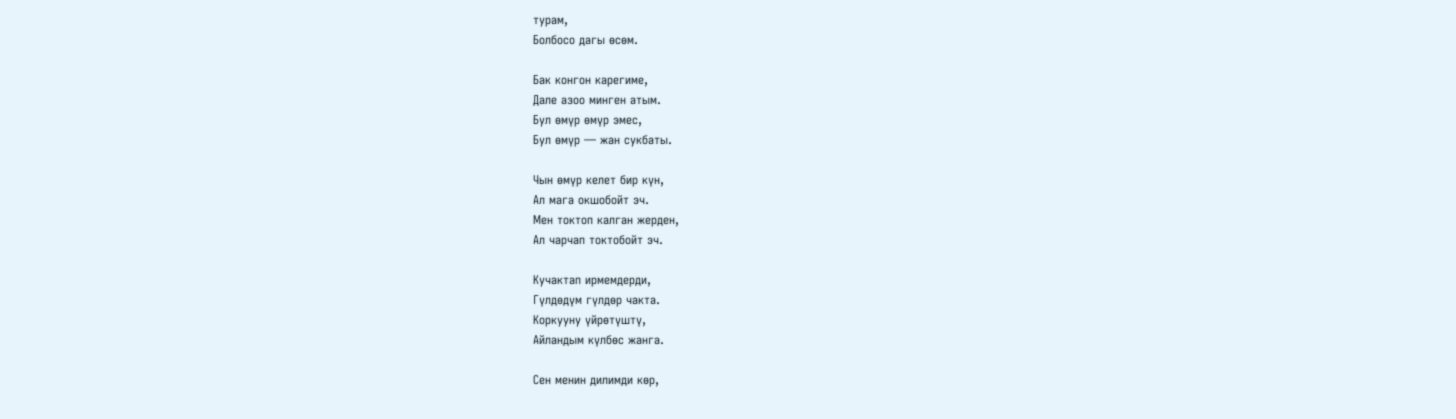турам,
Болбосо дагы өсөм.

Бак конгон карегиме,
Дале азоо минген атым.
Бул өмүр өмүр эмес,
Бул өмүр — жан сукбаты.

Чын өмүр келет бир күн,
Ал мага окшобойт эч.
Мен токтоп калган жерден,
Ал чарчап токтобойт эч.

Кучактап ирмемдерди,
Гүлдөдүм гүлдөр чакта.
Коркууну үйрөтүштү,
Айландым күлбөс жанга.

Сен менин дилимди көр,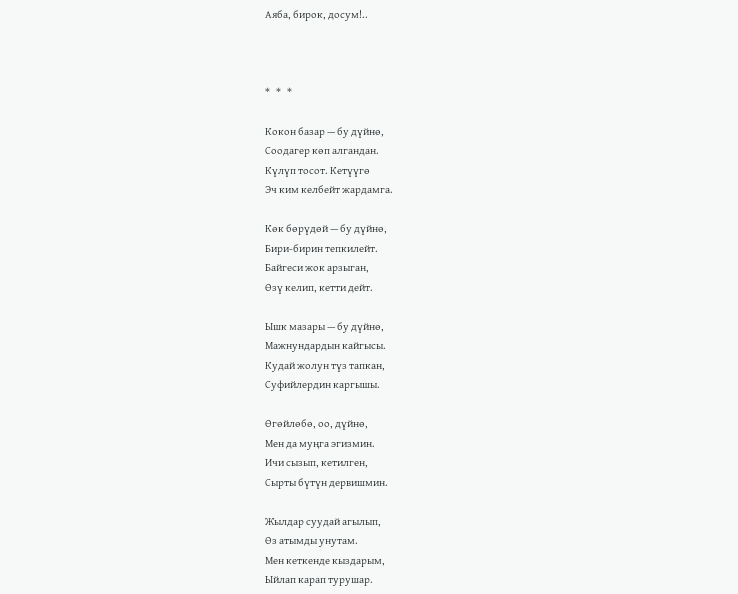Аяба, бирок, досум!..



*   *   *

Кокон базар — бу дүйнө,
Соодагер көп алгандан.
Күлүп тосот. Кетүүгө
Эч ким келбейт жардамга.

Көк бөрүдөй — бу дүйнө,
Бири-бирин тепкилейт.
Байгеси жок арзыган,
Өзү келип, кетти дейт.

Ышк мазары — бу дүйнө,
Мажнундардын кайгысы.
Кудай жолун түз тапкан,
Суфийлердин каргышы.

Өгөйлөбө, оо, дүйнө,
Мен да муңга эгизмин.
Ичи сызып, кетилген,
Сырты бүтүн дервишмин.

Жылдар суудай агылып,
Өз атымды унутам.
Мен кеткенде кыздарым,
Ыйлап карап турушар.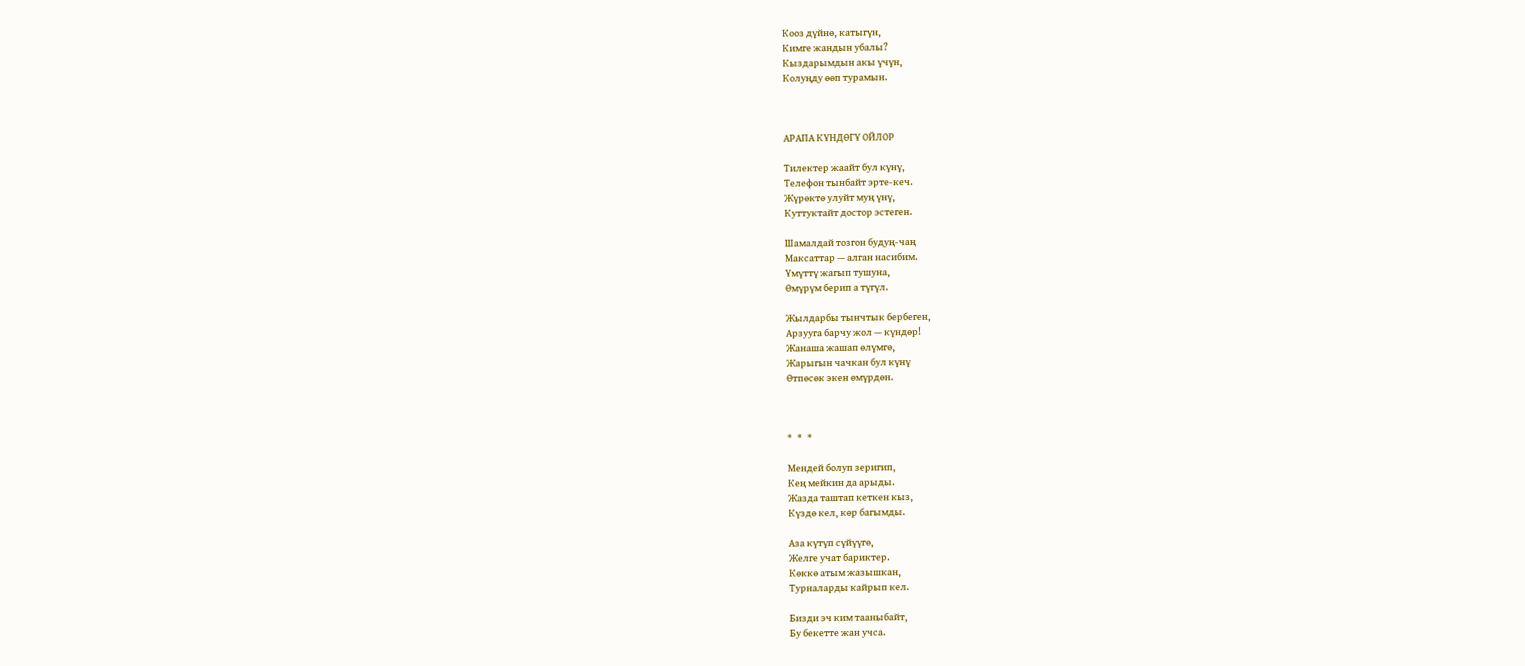Кооз дүйнө, катыгүн,
Кимге жандын убалы?
Кыздарымдын акы үчүн,
Колуңду өөп турамын.



АРАПА КҮНДӨГҮ ОЙЛОР

Тилектер жаайт бул күнү,
Телефон тынбайт эрте-кеч.
Жүрөктө улуйт муң үнү,
Куттуктайт достор эстеген.

Шамалдай тозгон будуң-чаң
Максаттар — алган насибим.
Үмүттү жагып тушуна,
Өмүрүм берип а түгүл.

Жылдарбы тынчтык бербеген,
Арзууга барчу жол — күндөр!
Жанаша жашап өлүмгө,
Жарыгын чачкан бул күнү
Өтпөсөк экен өмүрдөн.



*   *   *

Мендей болуп зеригип,
Кең мейкин да арыды.
Жазда таштап кеткен кыз,
Күздө кел, көр багымды.

Аза күтүп сүйүүгө,
Желге учат бариктер.
Көккө атым жазышкан,
Турналарды кайрып кел.

Бизди эч ким тааныбайт,
Бу бекетте жан учса.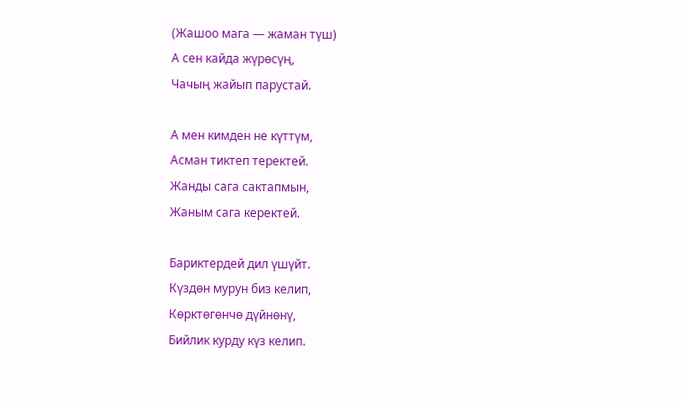(Жашоо мага — жаман түш)
А сен кайда жүрөсүң,
Чачың жайып парустай.

А мен кимден не күттүм,
Асман тиктеп теректей.
Жанды сага сактапмын,
Жаным сага керектей.

Бариктердей дил үшүйт.
Күздөн мурун биз келип,
Көрктөгөнчө дүйнөнү,
Бийлик курду күз келип.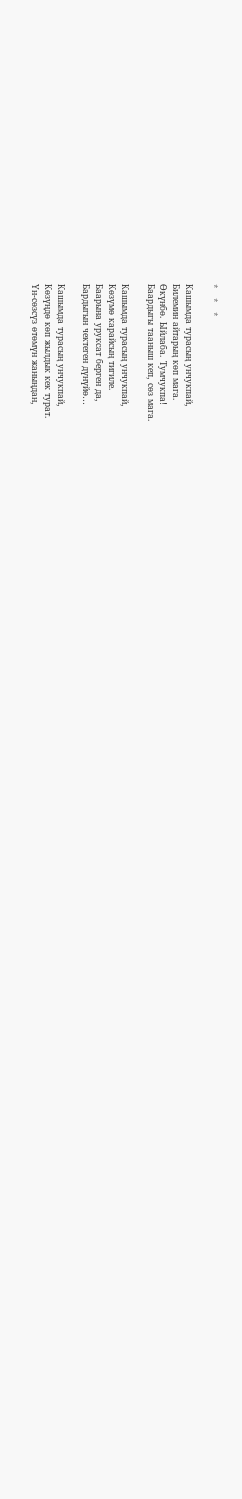*   *   *

Кашымда турасың унчукпай,
Билемин айтарың көп мага.
Өкүнбө. Ыйлаба. Тумчукпа!
Баардыгы тааныш кеп, сөз мага.

Кашымда турасың унчукпай,
Көзүмө карайсың тигиле.
Баарына уруксат берген да,
Бардыгын чектеген дүнүйө…

Кашымда турасың унчукпай,
Көзүңдө көп жылдык кек турат.
Үн-сөзсүз өтөмүн жаныңдан,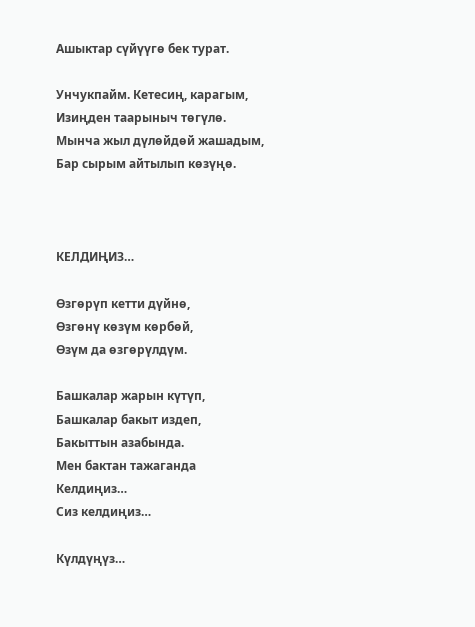Ашыктар сүйүүгө бек турат.

Унчукпайм. Кетесиң, карагым,
Изиңден таарыныч төгүлө.
Мынча жыл дүлөйдөй жашадым,
Бар сырым айтылып көзүңө.



КЕЛДИҢИЗ…

Өзгөрүп кетти дүйнө,
Өзгөнү көзүм көрбөй,
Өзүм да өзгөрүлдүм.

Башкалар жарын күтүп,
Башкалар бакыт издеп,
Бакыттын азабында.
Мен бактан тажаганда
Келдиңиз…
Сиз келдиңиз…

Күлдүңүз…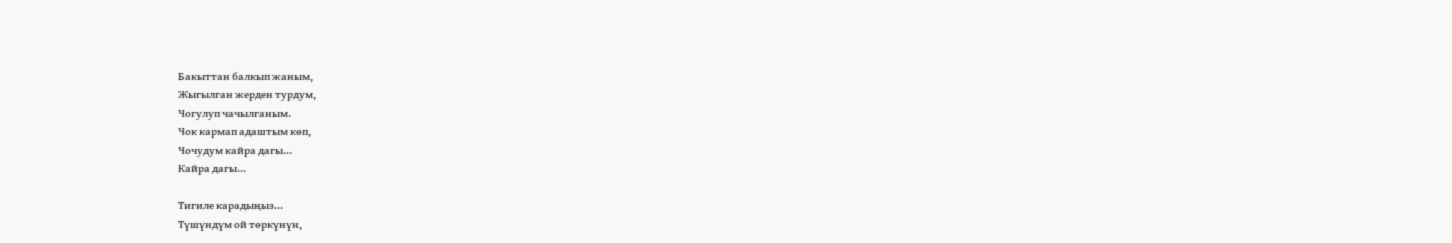Бакыттан балкып жаным,
Жыгылган жерден турдум,
Чогулуп чачылганым.
Чок кармап адаштым көп,
Чочудум кайра дагы…
Кайра дагы…

Тигиле карадыңыз…
Түшүндүм ой төркүнүн,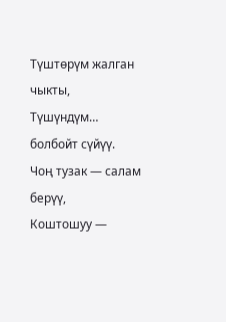Түштөрүм жалган чыкты,
Түшүндүм… болбойт сүйүү.
Чоң тузак — салам берүү,
Коштошуу —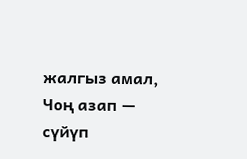жалгыз амал,
Чоң азап — сүйүп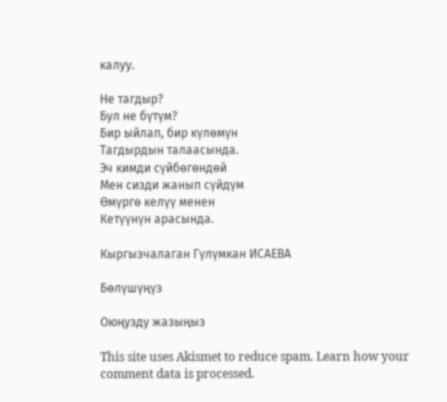калуу.

Не тагдыр?
Бул не бүтүм?
Бир ыйлап, бир күлөмүн
Тагдырдын талаасында.
Эч кимди сүйбөгөндөй
Мен сизди жанып сүйдүм
Өмүргө келүү менен
Кетүүнүн арасында.

Кыргызчалаган Гүлүмкан ИСАЕВА

Бөлүшүңүз

Оюңузду жазыңыз

This site uses Akismet to reduce spam. Learn how your comment data is processed.